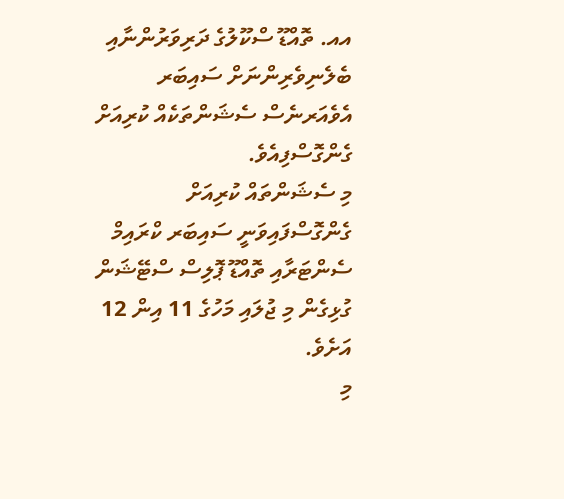އއ. ތޮއްޑޫ ސްކޫލުގެ ދަރިވަރުންނާއި ބެލެނިވެރިންނަށް ސައިބަރ އެވެއަރނެސް ސެޝަންތަކެއް ކުރިއަށް ގެންގޮސްފިއެވެ.
މި ސެޝަންތައް ކުރިއަށް ގެންގޮސްފައިވަނީ ސައިބަރ ކްރައިމް ސެންޓަރާއި ތޮއްޑޫ ޕޮލިސް ސްޓޭޝަން ގުޅިގެން މި ޖުލައި މަހުގެ 11 އިން 12 އަށެވެ.
މި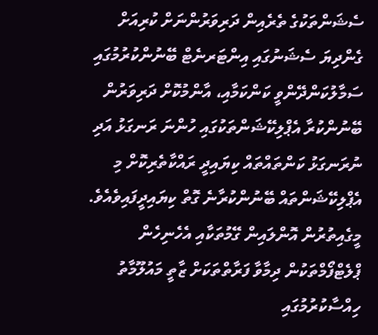ސެޝަންތަކުގެ ތެރެއިން ދަރިވަރުންނަށް ކުރިއަށް ގެންދިޔަ ސެޝަނުގައި އިންޓަރނެޓް ބޭނުންކުރުމުގައި ސަމާލުކަންދޭންވީ ކަންކަމާއި، އާންމުކޮށް ދަރިވަރުން ބޭނުންކުރާ އެޕްލިކޭޝަންތަކުގައި ހުންނަ ރަނގަޅު އަދި ނުރަނގަޅު ކަންތައްތައް ކިޔައިދީ ރައްކާތެރިކޮށް މި އެޕްލިކޭޝަންތައް ބޭނުންކުރާނެ ގޮތް ކިޔައިދީފައިވެއެވެ.
މީގެއިތުރުން އޮންލައިން ގޭމުތަކާއި އެހެނިހެން ޕްލެޓްފޯމްތަކުން ދިމާވާ ފަރާތްތަކަށް ޒާތީ މައުލޫމާތު ހިއްސާކުރުމުގައި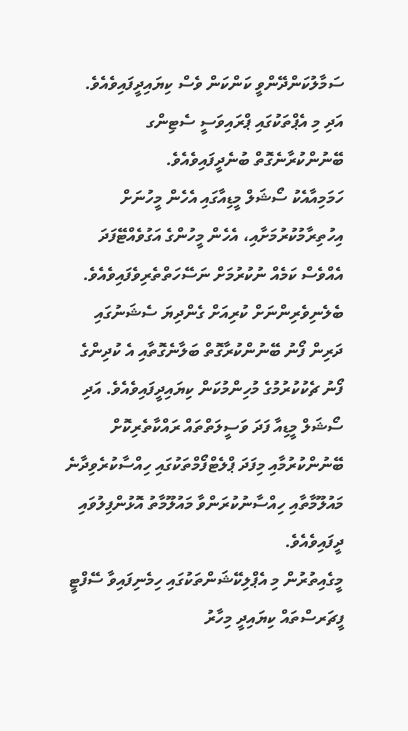ސަމާލުކަންދޭންވީ ކަންކަން ވެސް ކިޔައިދީފައިވެއެވެ. އަދި މި އެޕްތަކުގައި ޕްރައިވަސީ ސެޓިންގ ބޭނުންކުރާނެގޮތް ބުނެދީފައިވެއެވެ.
ހަމަމިއާއެކު ސޯޝަލް މީޑިއާގައި އެހެން މީހުނަށް އިހުތިރާމުކުރުމަށާއި، އެހެން މީހުންގެ އަގުވެއްޓޭފަދަ އެއްވެސް ކަމެއް ނުކުރުމަށް ނަސޭހަތްތެރިވެފައިވެއެވެ.
ބެލެނިވެރިންނަށް ކުރިއަށް ގެންދިޔަ ސެޝަނުގައި ދަރިން ފޯނު ބޭނުންކުރާގޮތް ބަލާނެގޮތާއި އެ ކުދިންގެ ފޯނު ޗެކުކުރުމުގެ މުހިންމުކަން ކިޔައިދީފައިވެއެވެ. އަދި ސޯޝަލް މީޑިއާ ފަދަ ވަސީލަތްތައް ރައްކާތެރިކޮށް ބޭނުންކުރުމާއި މިފަދަ ޕްލެޓްފޯމްތަކުގައި ހިއްސާކުރެވިދާނެ މައުލޫމާތާއި ހިއްސާނުކުރަންވާ މައުލޫމާތު އޮޅުންފިލުވައި ދީފައިވެއެވެ.
މީގެއިތުރުން މި އެޕްލިކޭޝަންތަކުގައި ހިމެނިފައިވާ ސޭފްޓީ ފީޗަރސްތައް ކިޔައިދީ މިހާރު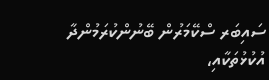ސައިބަރ ސްކޭމަރުން ބޭނުންކުރަމުންދާ އުކުޅުތަކާއި،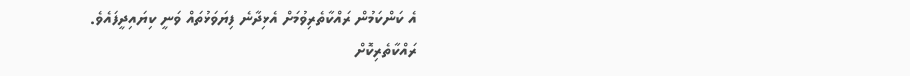އެ ކަންކަމުން ރައްކާތެރިވުމަށް އެޅިދާނެ ފިޔަވަޅުތައް ވަނީ ކިޔައިދީފައެވެ.
ރައްކާތެރިކޮށް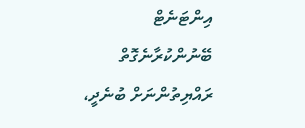އިންޓަނެޓް ބޭނުންކުރާނެގޮތް ރައްޔިތުންނަށް ބުނެދީ،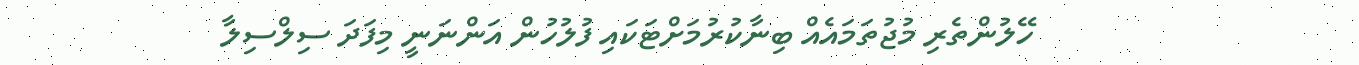ހޭލުންތެރި މުޖުތަމައެއް ބިނާކުރުމަށްޓަކައި ފުލުހުން އަންނަނީ މިފަދަ ސިލްސިލާ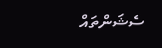ސެޝަންތައް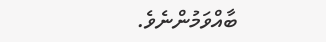ބާއްވަމުންނެވެ.